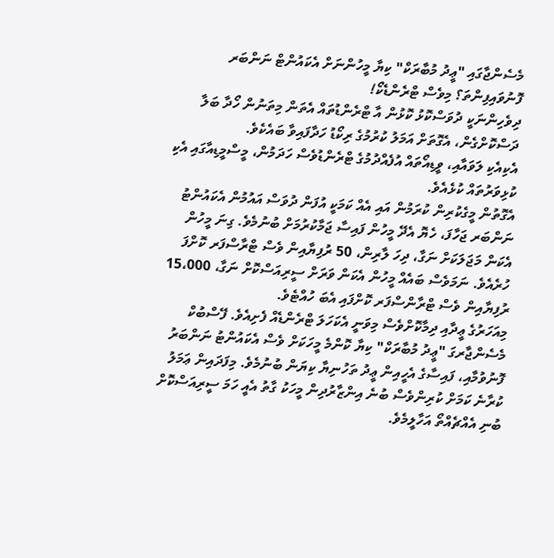މެސެންޖާގައި "ޢީދު މުބާރަކް" ކިޔާ މީހުންނަށް އެކައުންޓް ނަންބަރ ފޮނުވައިފިންތަ؟ މިވެސް ޓްރެންޑެކޯ!
ދިވެހިންނަކީ ދުވަސްކޮޅު ކޮޅުން އާ ޓްރެންޑުތައް އެތަން މިތަނުން ހޯދާ ބަލާ ދަސްކޮށްގެން، އެގޮތަށް އަމަލު ކުރުމުގެ ރިކޯޑު ހަދާފައިވާ ބައެކެވެ.
އެކިއެކި ލަވައާއި، ވީޑިއޯތައް އުފެއްދުމުގެ ޓްރެންޑުވެސް ހަދަމުން، މީސްމީޑިއާގައި އެކި ކުޅިވަރުތައް ކުޅެއެވެ.
އެގޮތުން މީގެކުރިން ކުރަމުން އައި އެއް ކަމަކީ އުފަން ދުވަސް އައުމުން އެކައުންޓު ނަންބަރ ޖަހާފަ، ހެޔޮ އެދޭ މީހުން ފައިސާ ޖަމާކުރުމަށް ބުނުމެވެ. ގިނަ މީހުން އެކަން މަޖަލަކަށް ނަގާ، ދިހަ ލާރިން، 50 ރުފިޔާއިން ވެސް ޓްރާސްފަރ ކޮށްފަ ހުރެއެވެ. ނަމަވެސް ބައެއް މީހުން އެކަން ވަރަށް ސީރިއަސްކޮށް ނަގާ، 15،000 ރުފިޔާއިން ވެސް ޓްރާންސްފަރ ކޮށްފައި އެބަ ހުއްޓެވެ.
މިއަހަރުގެ ޢީދާއި ދިމާކޮށްވެސް މިވަނީ އެކަހަލަ ޓްރެންޑެއް ފެށިއެވެ. ފޭސްބުކް މެސެންޖާރގަ "ޢީދު މުބާރަކް" ކިޔާ ކޮންމެ މީހަކަށް ވެސް އެކައުންޓު ނަންބަރު ފޮނުވުމާއި، ފައިސާގެ އެހީއިން ޢީދު ތަހުނިޔާ ކިޔަން ބުނުމެވެ. މިފަދައިން ޢަމަލު ކުރާނެ ކަމަށް ކުރިންވެސް ބުނެ އިންޒާރުދިން މީހަކު ގާތު އެއީ ހަމަ ސީރިއަސްކޮށް ބުނި އެއްޗެއްތޯ އަހާލީމެވެ.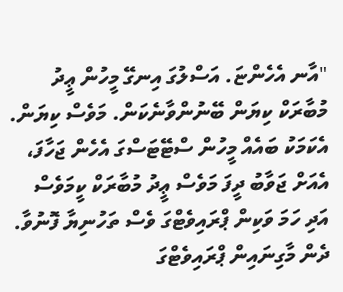"އާނ އެހެންޏަ. އަސްލުގަ އިނގޭ މީހުން ޢީދު މުބާރަކް ކިޔަން ބޭނުންވާނެކަން. މަވެސް ކިޔަން. އެކަމަކު ބައެއް މީހުން ސްޓޭޓަސްގަ އެހެން ޖަހާފަ، އެއަށް ޖަވާބު ދީފަ މަވެސް ޢީދު މުބާރަކް ކީމަވެސް އަދި ހަމަ ވަކިން ޕްރައިވެޓްގަ ވެސް ތަހުނިޔާ ފޮނުވާ. ދެން މާގިނައިން ޕްރައިވެޓްގަ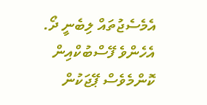އެމެސެޖުތައް ލިބެނީ ދޯ. އެހެންވެ ފޭސްބުކްއިން ކޮންމެވެސް ޕޭޖަކުން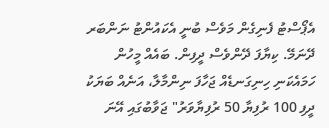އެޕޯސްޓު ފެނިގެން މަވެސް ބުނީ އެކައުންޓު ނަންބަރ ދޭނަމޭ. ކިޔާފަ ދޭންވެސް ދީފިން. ބައެއް މީހުން ހަމައެކަނި ހިނިގަނޑެއް ޖަހާފަ ނިންމާލާ، އަނެއް ބަޔަކު ދީފި 100 ރުފިޔާ 50 ރުފިޔާވަރު" ޖަވާބުގައި އޭނަ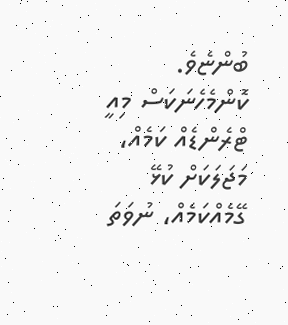ބުންޏެވެ.
ކޮންމެހެނަކަސް މިއީ ޓްރެންޑެއް ކަމެއް، މަޖަލަކަށް ކުޅޭ ގޭމެއްކަމެއް، ނުވަތަ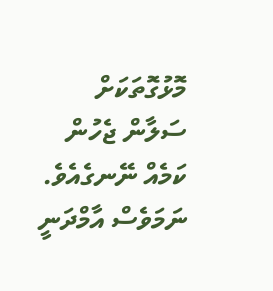މޮޅުގޮތަކަށް ސަލާން ޖެހުން ކަމެއް ނޭނގެއެވެ. ނަމަވެސް އާމްދަނީ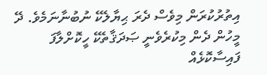އިތުރުކުރަން މިވެސް ދެރަ ޙިޔާލެކޭ ނުބުނާނަމެވެ. ދޭ މީހުން ދެން މިކުރެވެނީ ޞަދަޤާތެކޭ ހީކޮށްލާފަ ފައިސާކޮޅެއް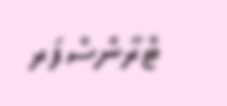ޓްރާންސްފަރ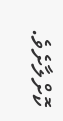ކޮށްލާށެވެ.